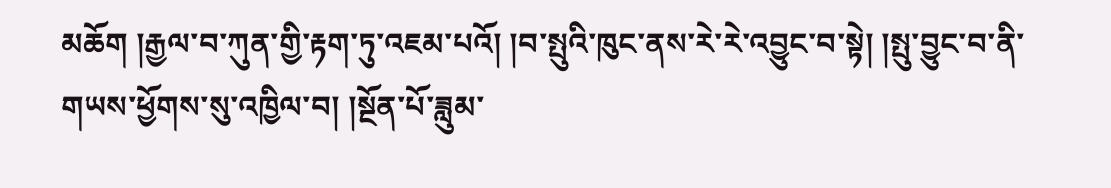མཆོག །རྒྱལ་བ་ཀུན་གྱི་རྟག་ཏུ་འཇམ་པའོ། །བ་སྤུའི་ཁུང་ནས་རེ་རེ་འབྱུང་བ་སྟེ། །སྤུ་བྱུང་བ་ནི་གཡས་ཕྱོགས་སུ་འཁྱིལ་བ། །སྔོན་པོ་ཟླུམ་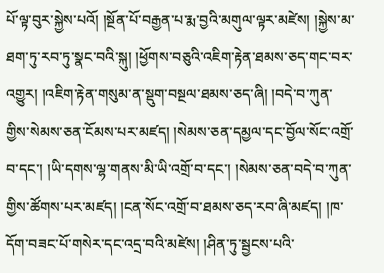པོ་ལྟ་བུར་སྐྱེས་པའོ། །སྔོན་པོ་བརྒྱན་པ་རྨ་བྱའི་མགུལ་ལྟར་མཛེས། །སྐྱེས་མ་ཐག་ཏུ་རབ་ཏུ་སྣང་བའི་སྐུ། །ཕྱོགས་བཅུའི་འཇིག་རྟེན་ཐམས་ཅད་གང་བར་འགྱུར། །འཇིག་རྟེན་གསུམ་ན་སྡུག་བསྔལ་ཐམས་ཅད་ཞི། །བདེ་བ་ཀུན་གྱིས་སེམས་ཅན་ངོམས་པར་མཛད། །སེམས་ཅན་དམྱལ་དང་བྱོལ་སོང་འགྲོ་བ་དང་། །ཡི་དགས་ལྷ་གནས་མི་ཡི་འགྲོ་བ་དང་། །སེམས་ཅན་བདེ་བ་ཀུན་གྱིས་ཚོགས་པར་མཛད། །ངན་སོང་འགྲོ་བ་ཐམས་ཅད་རབ་ཞི་མཛད། །ཁ་དོག་བཟང་པོ་གསེར་དང་འདྲ་བའི་མཛེས། །ཤིན་ཏུ་སྦྱངས་པའི་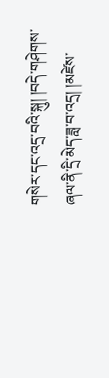གསེར་དང་འདྲ་བའི་སྐུ། །བདེ་གཤེགས་ཞལ་ནི་དྲི་མེད་ཟླ་བ་འདྲ། །མཛེས་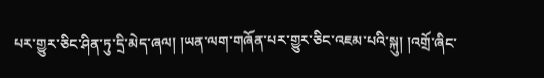པར་གྱུར་ཅིང་ཤིན་ཏུ་དྲི་མེད་ཞལ། །ཡན་ལག་གཞོན་པར་གྱུར་ཅིང་འཇམ་པའི་སྐུ། །འགྲོ་ཞིང་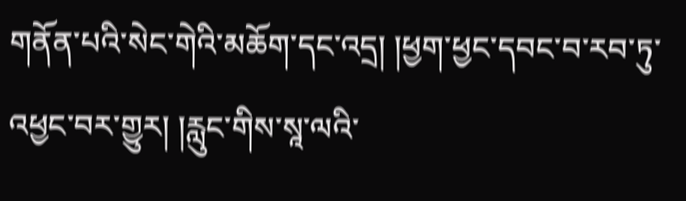གནོན་པའི་སེང་གེའི་མཆོག་དང་འདྲ། །ཕྱག་ཕྱང་དབང་བ་རབ་ཏུ་འཕྱང་བར་གྱུར། །རླུང་གིས་སཱ་ལའི་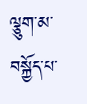ལྕུག་མ་བསྐྱོད་པ་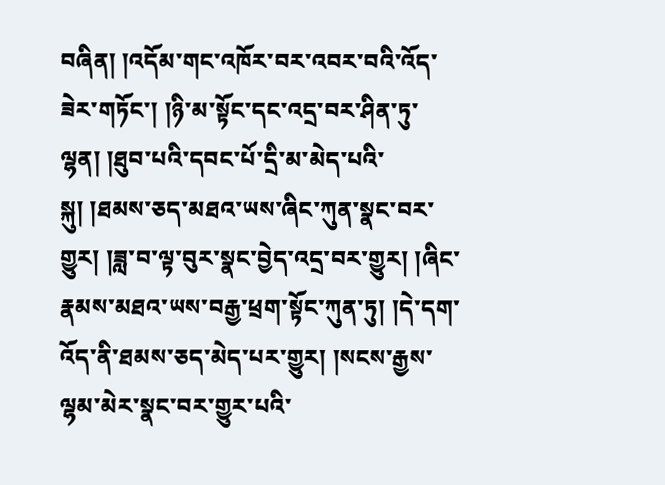བཞིན། །འདོམ་གང་འཁོར་བར་འབར་བའི་འོད་ཟེར་གཏོང་། །ཉི་མ་སྟོང་དང་འདྲ་བར་ཤིན་ཏུ་ལྷན། །ཐུབ་པའི་དབང་པོ་དྲི་མ་མེད་པའི་སྐུ། །ཐམས་ཅད་མཐའ་ཡས་ཞིང་ཀུན་སྣང་བར་གྱུར། །ཟླ་བ་ལྟ་བུར་སྣང་བྱེད་འདྲ་བར་གྱུར། །ཞིང་རྣམས་མཐའ་ཡས་བརྒྱ་ཕྲག་སྟོང་ཀུན་ཏུ། །དེ་དག་འོད་ནི་ཐམས་ཅད་མེད་པར་གྱུར། །སངས་རྒྱས་ལྷམ་མེར་སྣང་བར་གྱུར་པའི་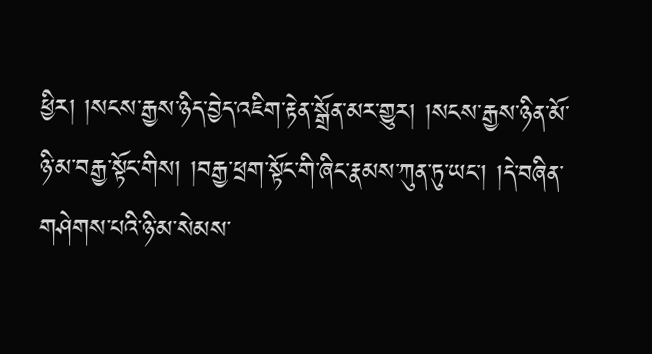ཕྱིར། །སངས་རྒྱས་ཉིད་བྱེད་འཇིག་རྟེན་སྒྲོན་མར་གྱུར། །སངས་རྒྱས་ཉིན་མོ་ཉི་མ་བརྒྱ་སྟོང་གིས། །བརྒྱ་ཕྲག་སྟོང་གི་ཞིང་རྣམས་ཀུན་ཏུ་ཡང་། །དེ་བཞིན་གཤེགས་པའི་ཉི་མ་སེམས་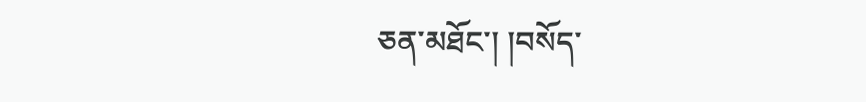ཅན་མཐོང་། །བསོད་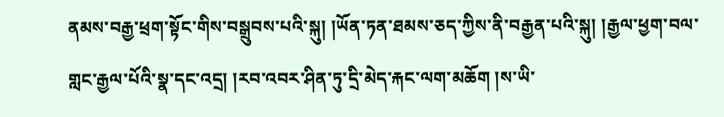ནམས་བརྒྱ་ཕྲག་སྟོང་གིས་བསྒྲུབས་པའི་སྐུ། །ཡོན་ཏན་ཐམས་ཅད་ཀྱིས་ནི་བརྒྱན་པའི་སྐུ། །རྒྱལ་ཕྱག་བལ་གླང་རྒྱལ་པོའི་སྣ་དང་འདྲ། །རབ་འབར་ཤིན་ཏུ་དྲི་མེད་རྐང་ལག་མཆོག །ས་ཡི་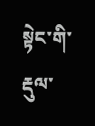སྟེང་གི་རྡུལ་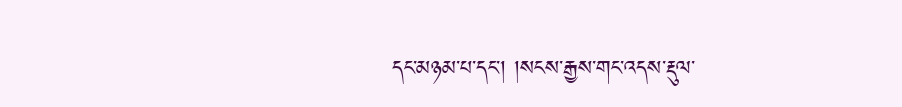དང་མཉམ་པ་དང་། །སངས་རྒྱས་གང་འདས་རྡུལ་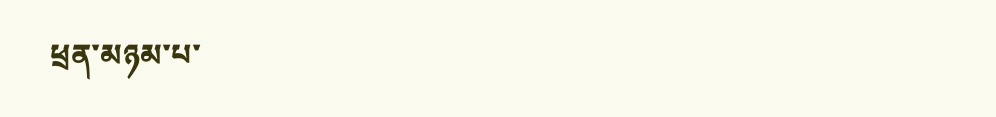ཕྲན་མཉམ་པ་